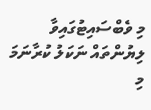މި ވެބްސައިޓުގައިވާ ލިޔުންތައް ނަކަލު ކުރާނަމަ މި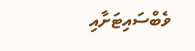ވެބްސައިޓަށާއި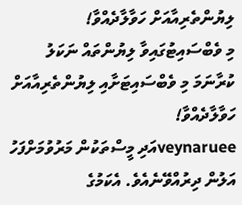ލިޔުންތެރިއާއަށް ހަވާލާދެއްވާ!
މި ވެބްސައިޓުގައިވާ ލިޔުންތައް ނަކަލު ކުރާނަމަ މި ވެބްސައިޓަށާއި ލިޔުންތެރިއާއަށް ހަވާލާދެއްވާ!
veynarueeއަދި މީސްތަކުން މަރުވުމަށްފަހު އަލުން ދިރުއްވޭނެއެވެ. އެކަމުގެ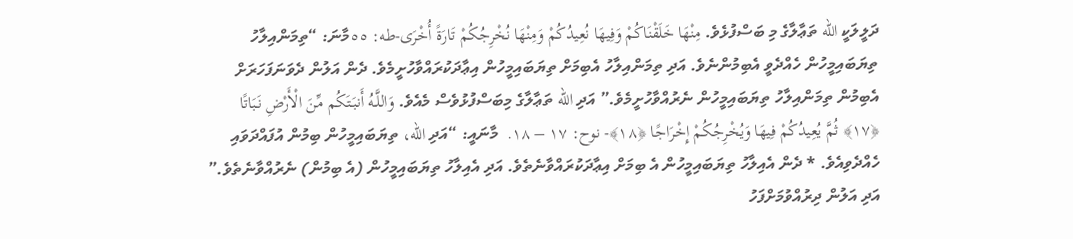ދަލީލަކީ الله ތަޢާލާގެ މި ބަސްފުޅެވެ. مِنْهَا خَلَقْنَاكُمْ وَفِيهَا نُعِيدُكُمْ وَمِنْهَا نُخْرِجُكُمْ تَارَةً أُخْرَى-طه: ٥٥މާނަ: “ތިމަންއިލާހު ތިޔަބައިމީހުން ހެއްދެވީ އެބިމުންނެވެ. އަދި ތިމަންއިލާހު އެބިމަށް ތިޔަބައިމީހުން އިޢާދަކުރައްވާހުށީމެވެ. ދެން އަލުން ދެވަނަފަހަރަށް އެބިމުން ތިމަންއިލާހު ތިޔަބައިމީހުން ނެރުއްވާހުށީމެވެ.” އަދި الله ތަޢާލާގެ މިބަސްފުޅުވެސް މެއެވެ. وَاللَّـهُ أَنبَتَكُم مِّنَ الْأَرْضِ نَبَاتًا ﴿١٧﴾ ثُمَّ يُعِيدُكُمْ فِيهَا وَيُخْرِجُكُمْ إِخْرَاجًا ﴿١٨﴾- نوح: ١٧ – ١٨.  މާނައީ: “އަދި الله، ތިޔަބައިމީހުން ބިމުން އުފައްދަވައި ހެއްދެވިއެވެ. * ދެން އެއިލާހު ތިޔަބައިމީހުން އެ ބިމަށް އިޢާދަކުރައްވާނެތެވެ. އަދި އެއިލާހު ތިޔަބައިމީހުން (އެ ބިމުން) ނެރުއްވާނެތެވެ.” އަދި އަލުން ދިރުއްވުމަށްފަހު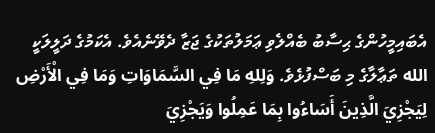އެބައިމީހުންގެ ޙިސާބު ބެއްލެވި ޢަމަލުތަކުގެ ޖަޒާ ދެވޭނެއެވެ. އެކަމުގެ ދަލީލަކީ الله ތަޢާލާގެ މި ބަސްފުޅެވެ. وَلِلهِ مَا فِي السَّمَاوَاتِ وَمَا فِي الْأَرْضِ لِيَجْزِيَ الَّذِينَ أَسَاءُوا بِمَا عَمِلُوا وَيَجْزِيَ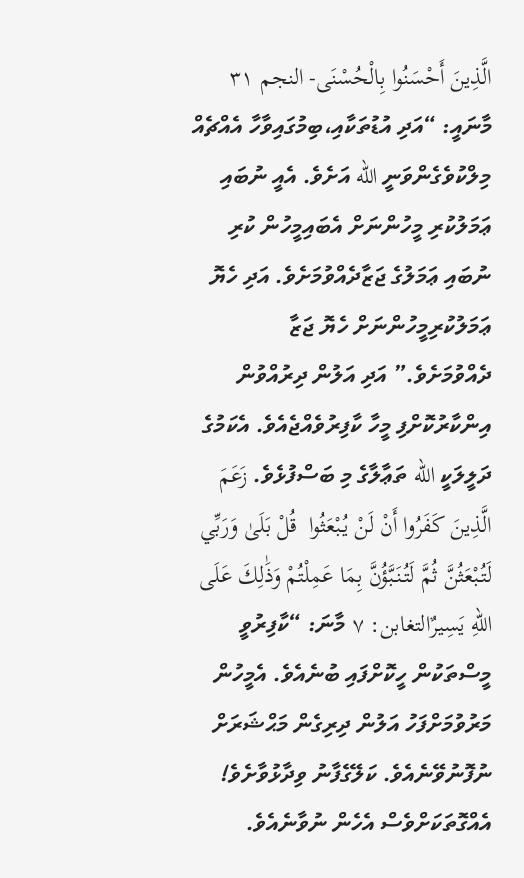الَّذِينَ أَحْسَنُوا بِالْحُسْنَى- النجم ٣١  މާނައީ: “އަދި އުޑުތަކާއި،ބިމުގައިވާހާ އެއްޗެއް މިލްކުވެގެންވަނީ الله އަށެވެ. އެއީ ނުބައި ޢަމަލުކުރި މީހުންނަށް އެބައިމީހުން ކުރި ނުބައި ޢަމަލުގެ ޖަޒާދެއްވުމަށެވެ. އަދި ހެޔޮ ޢަމަލުކުރިމީހުންނަށް ހެޔޮ ޖަޒާ ދެއްވުމަށެވެ.” އަދި އަލުން ދިރުއްވުން އިންކާރުކޮށްފި މީހާ ކާފިރުވެއްޖެއެވެ. އެކަމުގެ ދަލީލަކީ الله ތަޢާލާގެ މި ބަސްފުޅެވެ. زَعَمَ الَّذِينَ كَفَرُوا أَنْ لَنْ يُبْعَثُوا  قُلْ بَلَىٰ وَرَبِّي لَتُبْعَثُنَّ ثُمَّ لَتُنَبَّؤُنَّ بِمَا عَمِلْتُمْ وَذَٰلِكَ عَلَى اللهِ يَسِيرٌالتغابن: ٧ މާނަ: “ކާފިރުވީ މީސްތަކުން ހީކޮށްފައި ބުނެއެވެ. އެމީހުން މަރުވުމަށްފަހު އަލުން ދިރިގެން މަޙްޝަރަށް ނުފޮނުވޭނެއެވެ. ކަލޭގެފާނު ވިދާޅުވާށެވެ! އެއްގޮތަކަށްވެސް އެހެން ނުވާނެއެވެ.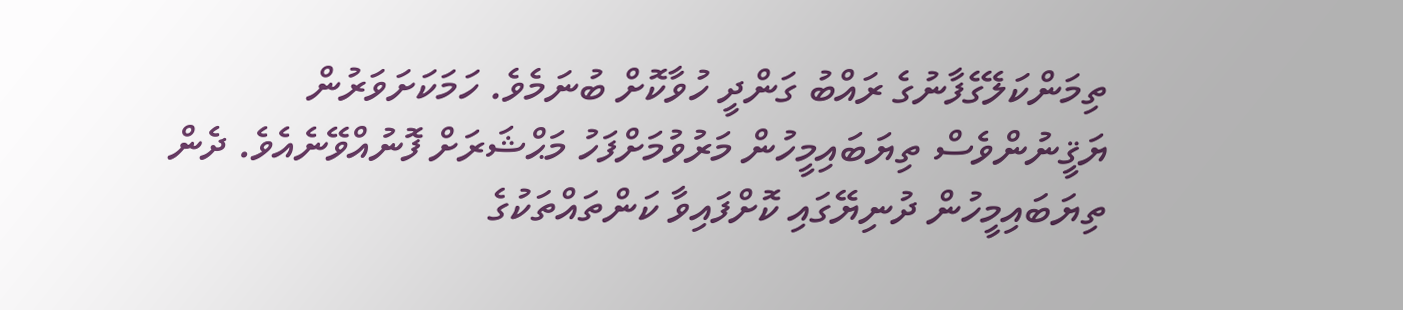ތިމަންކަލޭގެފާނުގެ ރައްބު ގަންދީ ހުވާކޮށް ބުނަމެވެ. ހަމަކަށަވަރުން ޔަޤީނުންވެސް ތިޔަބައިމީހުން މަރުވުމަށްފަހު މަޙްޝަރަށް ފޮނުއްވޭނެއެވެ. ދެން ތިޔަބައިމީހުން ދުނިޔޭގައި ކޮށްފައިވާ ކަންތައްތަކުގެ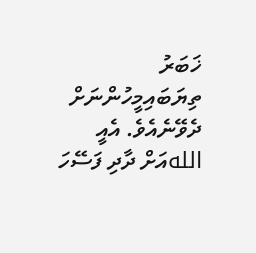ޚަބަރު ތިޔަބައިމީހުންނަށް ދެވޭނެއެވެ. އެއީ اللهއަށް ދާދި ފަސޭހަ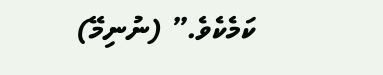ކަމެކެވެ.” (ނުނިމޭ)